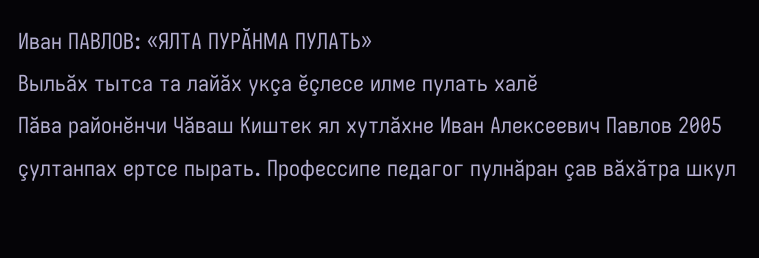Иван ПАВЛОВ: «ЯЛТА ПУРĂНМА ПУЛАТЬ»
Выльăх тытса та лайăх укçа ӗçлесе илме пулать халӗ
Пăва районӗнчи Чăваш Киштек ял хутлăхне Иван Алексеевич Павлов 2005 çултанпах ертсе пырать. Профессипе педагог пулнăран çав вăхăтра шкул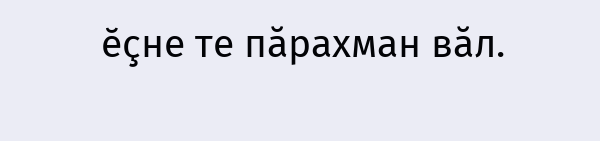ӗçне те пăрахман вăл.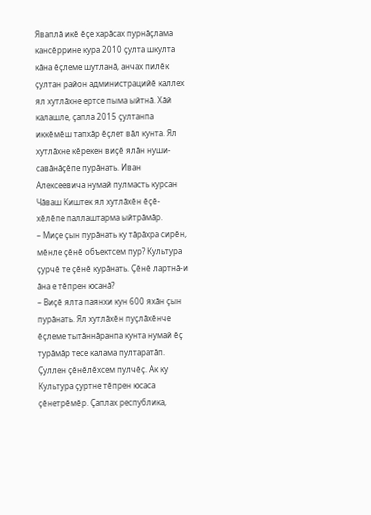Яваплă икӗ ӗçе харăсах пурнăçлама кансӗррине кура 2010 çулта шкулта кăна ӗçлеме шутланă, анчах пилӗк çултан район администрацийӗ каллех ял хутлăхне ертсе пыма ыйтнă. Хăй калашле, çапла 2015 çултанпа иккӗмӗш тапхăр ӗçлет вăл кунта. Ял хутлăхне кӗрекен виçӗ ялăн нуши-савăнăçӗпе пурăнать. Иван Алексеевича нумай пулмасть курсан Чăваш Киштек ял хутлăхӗн ӗçӗ-хӗлӗпе паллаштарма ыйтрăмăр.
– Миçе çын пурăнать ку тăрăхра сирӗн, мӗнле çӗнӗ объектсем пур? Культура çурчӗ те çӗнӗ курăнать. Çӗнӗ лартнă-и ăна е тӗпрен юсанă?
– Виçӗ ялта паянхи кун 600 яхăн çын пурăнать. Ял хутлăхӗн пуçлăхӗнче ӗçлеме тытăннăранпа кунта нумай ӗç турăмăр тесе калама пултаратăп. Çуллен çӗнӗлӗхсем пулчӗç. Ак ку Культура çуртне тӗпрен юсаса çӗнетрӗмӗр. Çаплах республика,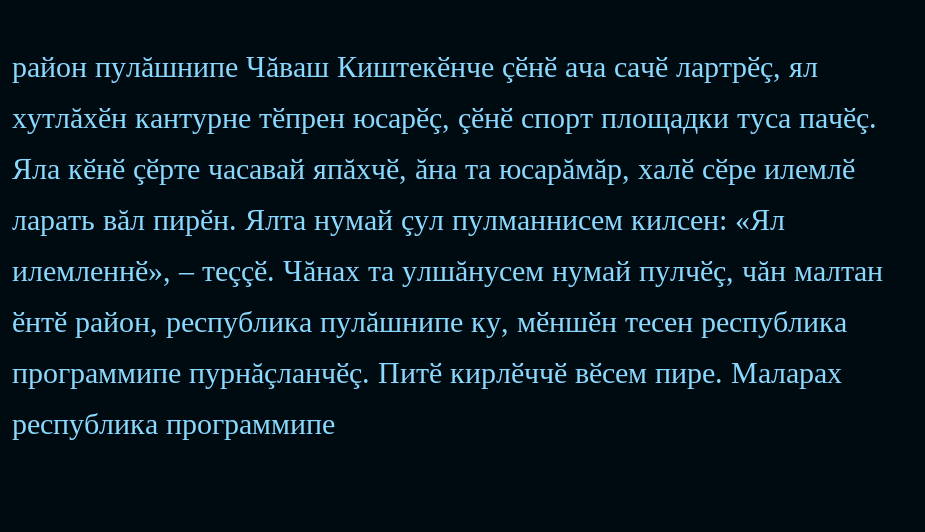район пулăшнипе Чăваш Киштекӗнче çӗнӗ ача сачӗ лартрӗç, ял хутлăхӗн кантурне тӗпрен юсарӗç, çӗнӗ спорт площадки туса пачӗç. Яла кӗнӗ çӗрте часавай япăхчӗ, ăна та юсарăмăр, халӗ сӗре илемлӗ ларать вăл пирӗн. Ялта нумай çул пулманнисем килсен: «Ял илемленнӗ», – теççӗ. Чăнах та улшăнусем нумай пулчӗç, чăн малтан ӗнтӗ район, республика пулăшнипе ку, мӗншӗн тесен республика программипе пурнăçланчӗç. Питӗ кирлӗччӗ вӗсем пире. Маларах республика программипе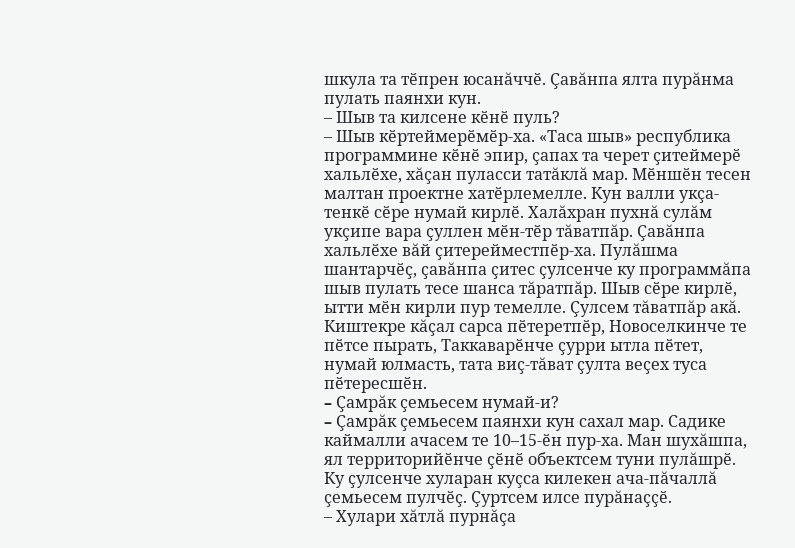шкула та тӗпрен юсанăччӗ. Çавăнпа ялта пурăнма пулать паянхи кун.
– Шыв та килсене кӗнӗ пуль?
– Шыв кӗртеймерӗмӗр-ха. «Таса шыв» республика программине кӗнӗ эпир, çапах та черет çитеймерӗ хальлӗхе, хăçан пуласси татăклă мар. Мӗншӗн тесен малтан проектне хатӗрлемелле. Кун валли укçа-тенкӗ сӗре нумай кирлӗ. Халăхран пухнă сулăм укçипе вара çуллен мӗн-тӗр тăватпăр. Çавăнпа хальлӗхе вăй çитерейместпӗр-ха. Пулăшма шантарчӗç, çавăнпа çитес çулсенче ку программăпа шыв пулать тесе шанса тăратпăр. Шыв сӗре кирлӗ, ытти мӗн кирли пур темелле. Çулсем тăватпăр акă. Киштекре кăçал сарса пӗтеретпӗр, Новоселкинче те пӗтсе пырать, Таккаварӗнче çурри ытла пӗтет, нумай юлмасть, тата виç-тăват çулта веçех туса пӗтересшӗн.
– Çамрăк çемьесем нумай-и?
– Çамрăк çемьесем паянхи кун сахал мар. Садике каймалли ачасем те 10–15-ӗн пур-ха. Ман шухăшпа, ял территорийӗнче çӗнӗ объектсем туни пулăшрӗ. Ку çулсенче хуларан куçса килекен ача-пăчаллă çемьесем пулчӗç. Çуртсем илсе пурăнаççӗ.
– Хулари хăтлă пурнăçа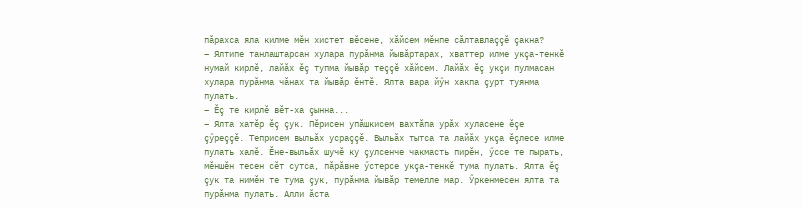пăрахса яла килме мӗн хистет вӗсене, хăйсем мӗнпе сăлтавлаççӗ çакна?
– Ялтипе танлаштарсан хулара пурăнма йывăртарах, хваттер илме укçа-тенкӗ нумай кирлӗ, лайăх ӗç тупма йывăр теççӗ хăйсем. Лайăх ӗç укçи пулмасан хулара пурăнма чăнах та йывăр ӗнтӗ. Ялта вара йӳн хакпа çурт туянма пулать.
– Ӗç те кирлӗ вӗт-ха çынна...
– Ялта хатӗр ӗç çук. Пӗрисен упăшкисем вахтăпа урăх хуласене ӗçе çӳреççӗ. Теприсем выльăх усраççӗ. Выльăх тытса та лайăх укçа ӗçлесе илме пулать халӗ. Ӗне-выльăх шучӗ ку çулсенче чакмасть пирӗн, ӳссе те пырать, мӗншӗн тесен сӗт сутса, пăрăвне ӳстерсе укçа-тенкӗ тума пулать. Ялта ӗç çук та нимӗн те тума çук, пурăнма йывăр темелле мар. Ӳркенмесен ялта та пурăнма пулать. Алли ăста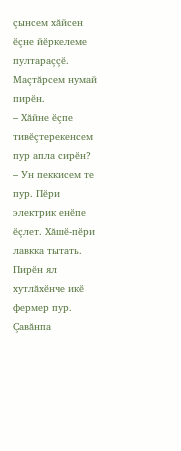çынсем хăйсен ӗçне йӗркелеме пултараççӗ. Маçтăрсем нумай пирӗн.
– Хăйне ӗçпе тивӗçтерекенсем пур апла сирӗн?
– Ун пеккисем те пур. Пӗри электрик енӗпе ӗçлет. Хăшӗ-пӗри лавкка тытать. Пирӗн ял хутлăхӗнче икӗ фермер пур. Çавăнпа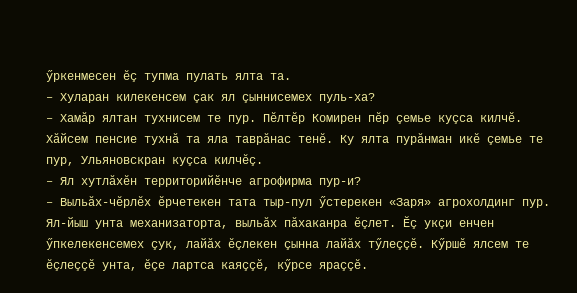ӳркенмесен ӗç тупма пулать ялта та.
– Хуларан килекенсем çак ял çыннисемех пуль-ха?
– Хамăр ялтан тухнисем те пур. Пӗлтӗр Комирен пӗр çемье куçса килчӗ. Хăйсем пенсие тухнă та яла таврăнас тенӗ. Ку ялта пурăнман икӗ çемье те пур, Ульяновскран куçса килчӗç.
– Ял хутлăхӗн территорийӗнче агрофирма пур-и?
– Выльăх-чӗрлӗх ӗрчетекен тата тыр-пул ӳстерекен «Заря» агрохолдинг пур. Ял-йыш унта механизаторта, выльăх пăхаканра ӗçлет. Ӗç укçи енчен ӳпкелекенсемех çук, лайăх ӗçлекен çынна лайăх тӳлеççӗ. Кӳршӗ ялсем те ӗçлеççӗ унта, ӗçе лартса каяççӗ, кӳрсе яраççӗ.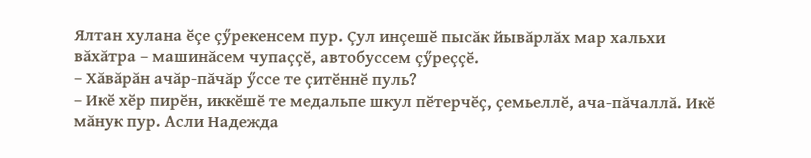Ялтан хулана ӗçе çӳрекенсем пур. Çул инçешӗ пысăк йывăрлăх мар хальхи вăхăтра – машинăсем чупаççӗ, автобуссем çӳреççӗ.
– Хăвăрăн ачăр-пăчăр ӳссе те çитӗннӗ пуль?
– Икӗ хӗр пирӗн, иккӗшӗ те медальпе шкул пӗтерчӗç, çемьеллӗ, ача-пăчаллă. Икӗ мăнук пур. Асли Надежда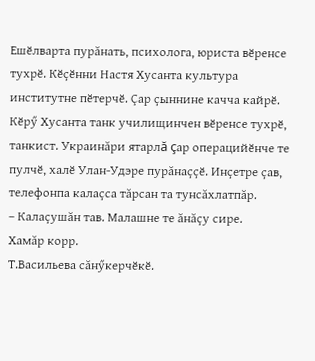Ешӗлварта пурăнать, психолога, юриста вӗренсе тухрӗ. Кӗçӗнни Настя Хусанта культура институтне пӗтерчӗ. Çар çыннине качча кайрӗ. Кӗрӳ Хусанта танк училищинчен вӗренсе тухрӗ, танкист. Украинăри ятарлă çар операцийӗнче те пулчӗ, халӗ Улан-Удэре пурăнаççӗ. Инçетре çав, телефонпа калаçса тăрсан та тунсăхлатпăр.
– Калаçушăн тав. Малашне те ăнăçу сире.
Хамăр корр.
Т.Васильева сăнӳкерчӗкӗ.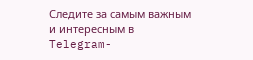Следите за самым важным и интересным в Telegram-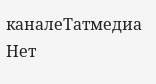каналеТатмедиа
Нет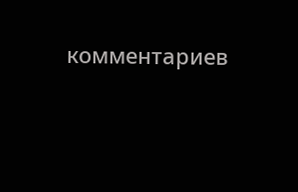комментариев